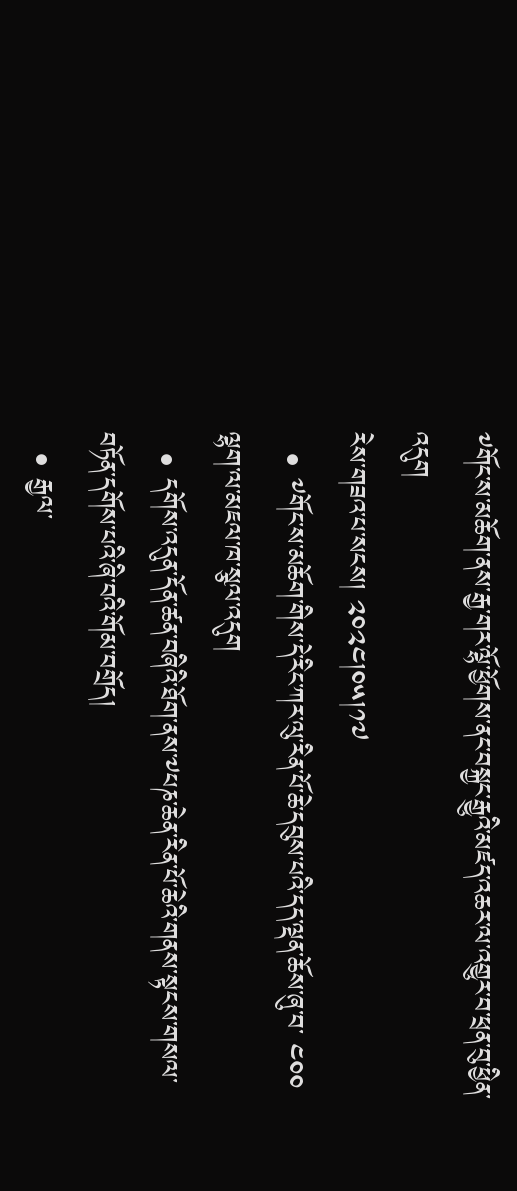༸གོང་ས་མཆོག་ནས་རྒྱ་གར་ལྷོ་ཕྱོགས་ནང་བསྐྱང་རྒྱུའི་མཛད་འཆར་ལ་འགྱུར་བ་ཕྲན་བུ་ཕྱིན་འདུག
རེས་གཟའ་པ་སངས། ༢༠༢༤།༠༥།༡༧
  • ༸གོང་ས་མཆོག་གིས་དེ་རིང་ཀར་ལུ་རིན་པོ་ཆེ་དབུས་པའི་དད་ལྡན་ཆོས་ཞུ་བ་ ༤༠༠ ལྷག་ལ་མཇལ་ཁ་སྩལ་འདུག
  • དགོས་འདུན་དོན་ཚན་བཞིའི་ཐོག་ནས་༸པཎ་ཆེན་རིན་པོ་ཆེའི་གནས་སྟངས་གསལ་བཏོན་དགོས་པའི་ཞི་བའི་གོམ་བགྲོད།
  • རྒྱལ་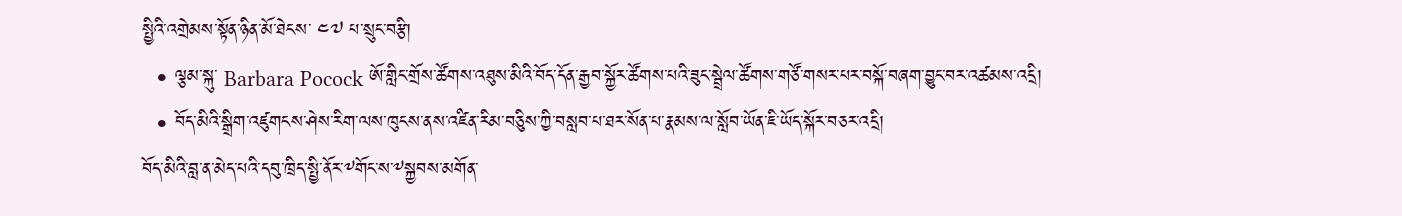སྤྱིའི་འགྲེམས་སྟོན་ཉིན་མོ་ཐེངས་ ༤༧ པ་སྲུང་བརྩི།
  • ལྕམ་སྐུ་ Barbara Pocock ཨོ་གླིང་གྲོས་ཚོགས་འཐུས་མིའི་བོད་དོན་རྒྱབ་སྐྱོར་ཚོགས་པའི་ཟུང་སྦྲེལ་ཚོགས་གཙོ་གསར་པར་བསྐོ་བཞག་བྱུང་བར་འཚམས་འདྲི།
  • བོད་མིའི་སྒྲིག་འཛུགངས་ཤེས་རིག་ལས་ཁུངས་ནས་འཛིན་རིམ་བཅིུས་ཀྱི་བསླབ་པ་ཐར་སོན་པ་རྣམས་ལ་སློབ་ཡོན་ཇི་ཡོད་སྐོར་བཅར་འདྲི།
བོད་མིའི་བླ་ན་མེད་པའི་དབུ་ཁྲིད་སྤྱི་ནོར་༸གོང་ས་༸སྐྱབས་མགོན་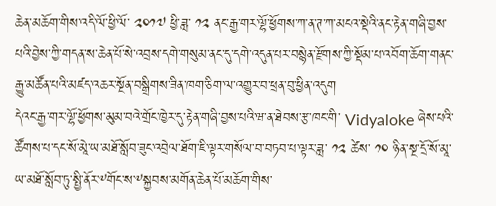ཆེན་མཆོག་གིས་འདི་ལོ་ཕྱི་ལོ་ ༢༠༡༧ ཕྱི་ཟླ་ ༡༢ ནང་རྒྱ་གར་ལྷོ་ཕྱོགས་ཀ་ན་ཊ་ཀ་མངའ་སྡེའི་ནང་རྟེན་གཞི་བྱས་པའི་བྱེས་ཀྱི་གདན་ས་ཆེན་པོ་སེ་འབྲས་དགེ་གསུམ་ནང་དུ་དགེ་འདུན་པར་བསྙེན་རྫོགས་ཀྱི་སྡོམ་པ་འབོག་ཆོག་གནང་རྒྱུ་མཚོན་པའི་མཛད་འཆར་སྔོན་བསྒྲིགས་ཟིན་ཁག་ཅིག་ལ་འགྱུར་བ་ཕྲན་བུ་ཕྱིན་འདུག
དེའང་རྒྱ་གར་ལྷོ་ཕྱོགས་མུམ་བའེ་གྲོང་ཁྱེར་དུ་རྟེན་གཞི་བྱས་པའི་ཝ་ན་ཐེབས་རྩ་ཁང་གི་ Vidyaloke ཞེས་པའི་ཚོགས་པ་དང་སོ་མཱེ་ཡ་མཐོ་སློབ་ཟུང་འབྲེལ་ཐོག་ཇི་ལྟར་གསོལ་བ་བཏབ་པ་ལྟར་ཟླ་ ༡༢ ཚེས་ ༡༠ ཉིན་སྔ་དྲོ་སོ་མཱ་ཡ་མཐོ་སློབ་ཏུ་སྤྱི་ནོར་༸གོང་ས་༸སྐྱབས་མགོན་ཆེན་པོ་མཆོག་གིས་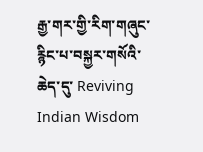རྒྱ་གར་གྱི་རིག་གཞུང་རྙིང་པ་བསྐྱར་གསོའི་ཆེད་དུ་ Reviving Indian Wisdom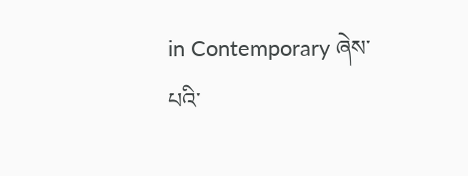in Contemporary ཞེས་པའི་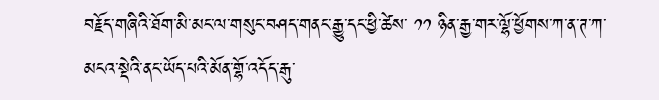བརྗོད་གཞིའི་ཐོག་མི་མང་ལ་གསུང་བཤད་གནང་རྒྱུ་དང་ཕྱི་ཚེས་ ༡༡ ཉིན་རྒྱ་གར་ལྷོ་ཕྱོགས་ཀ་ན་ཊ་ཀ་མངའ་སྡེའི་ནང་ཡོད་པའི་མོན་གྷོ་འདོད་རྒུ་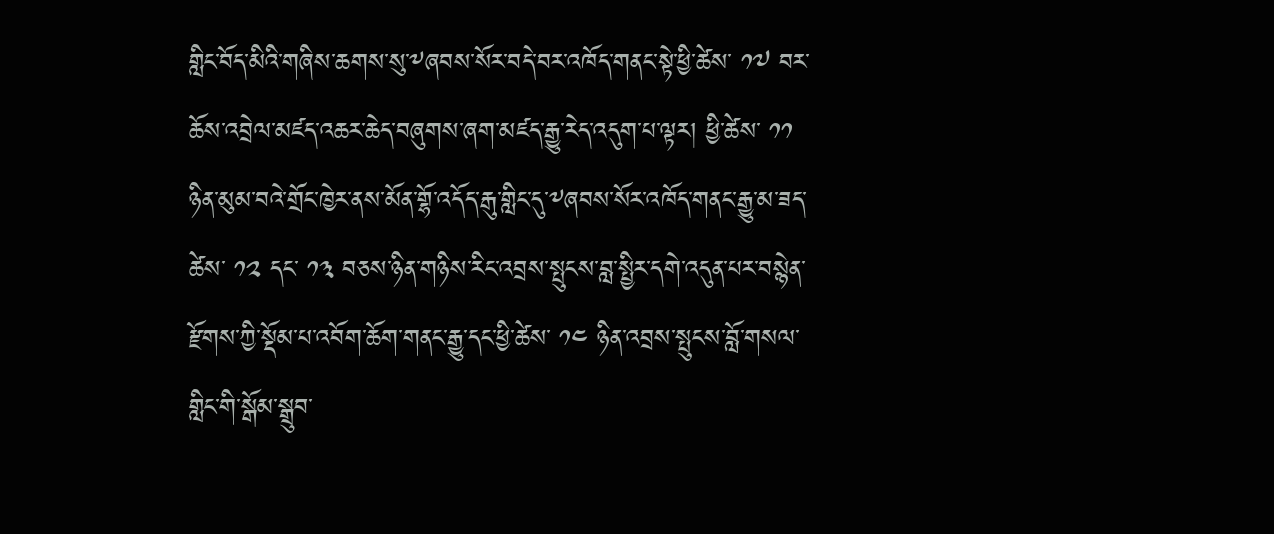གླིང་བོད་མིའི་གཞིས་ཆགས་སུ་༸ཞབས་སོར་བདེ་བར་འཁོད་གནང་སྟེ་ཕྱི་ཚེས་ ༡༧ བར་ཆོས་འབྲེལ་མཛད་འཆར་ཆེད་བཞུགས་ཞག་མཛད་རྒྱུ་རེད་འདུག་པ་ལྟར། ཕྱི་ཚེས་ ༡༡ ཉིན་མུམ་བའེ་གྲོང་ཁྱེར་ནས་མོན་གྷོ་འདོད་རྒུ་གླིང་དུ་༸ཞབས་སོར་འཁོད་གནང་རྒྱུ་མ་ཟད་ཚེས་ ༡༢ དང་ ༡༣ བཅས་ཉིན་གཉིས་རིང་འབྲས་སྤུངས་བླ་སྤྱིར་དགེ་འདུན་པར་བསྙེན་རྫོགས་ཀྱི་སྡོམ་པ་འབོག་ཆོག་གནང་རྒྱུ་དང་ཕྱི་ཚེས་ ༡༤ ཉིན་འབྲས་སྤུངས་བློ་གསལ་གླིང་གི་སྒོམ་སྒྲུབ་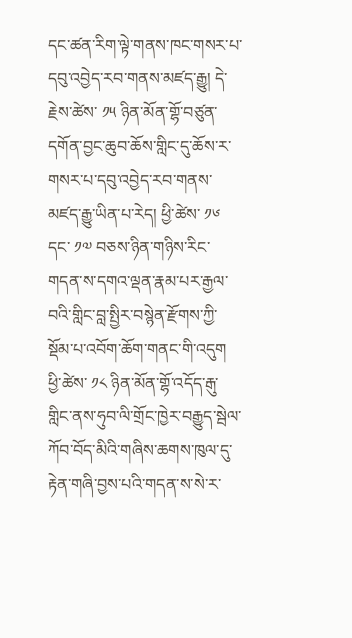དང་ཚན་རིག་ལྟེ་གནས་ཁང་གསར་པ་དབུ་འབྱེད་རབ་གནས་མཛད་རྒྱུ། དེ་རྗེས་ཚེས་ ༡༥ ཉིན་མོན་གྷོ་བཙུན་དགོན་བྱང་ཆུབ་ཆོས་གླིང་དུ་ཆོས་ར་གསར་པ་དབུ་འབྱེད་རབ་གནས་མཛད་རྒྱུ་ཡིན་པ་རེད། ཕྱི་ཚེས་ ༡༦ དང་ ༡༧ བཅས་ཉིན་གཉིས་རིང་གདན་ས་དགའ་ལྡན་རྣམ་པར་རྒྱལ་བའི་གླིང་བླ་སྤྱིར་བསྙེན་རྫོགས་ཀྱི་སྡོམ་པ་འབོག་ཆོག་གནང་གི་འདུག
ཕྱི་ཚེས་ ༡༨ ཉིན་མོན་གྷོ་འདོད་རྒུ་གླིང་ནས་ཧུབ་ལི་གྲོང་ཁྱེར་བརྒྱུད་སྦེལ་ཀོབ་བོད་མིའི་གཞིས་ཆགས་ཁུལ་དུ་རྟེན་གཞི་བྱས་པའི་གདན་ས་སེ་ར་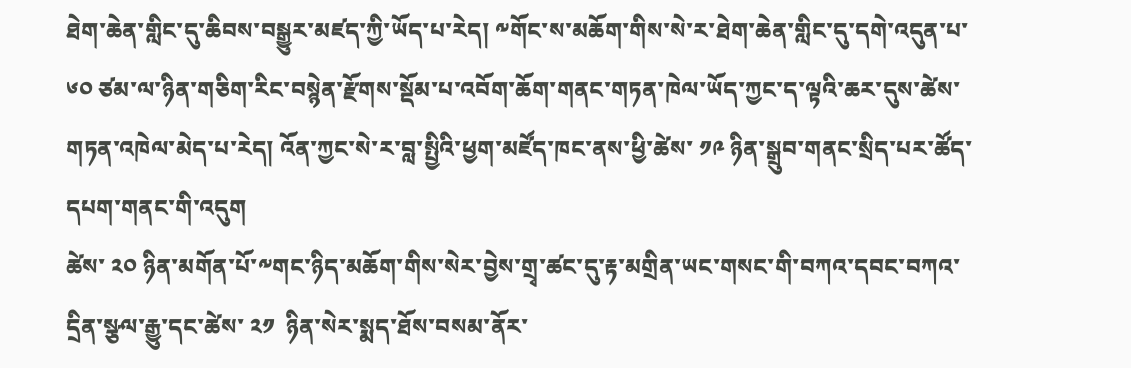ཐེག་ཆེན་གླིང་དུ་ཆིབས་བསྒྱུར་མཛད་ཀྱི་ཡོད་པ་རེད། ༸གོང་ས་མཆོག་གིས་སེ་ར་ཐེག་ཆེན་གླིང་དུ་དགེ་འདུན་པ་ ༦༠ ཙམ་ལ་ཉིན་གཅིག་རིང་བསྙེན་རྫོགས་སྡོམ་པ་འབོག་ཆོག་གནང་གཏན་ཁེལ་ཡོད་ཀྱང་ད་ལྟའི་ཆར་དུས་ཚེས་གཏན་འཁེལ་མེད་པ་རེད། འོན་ཀྱང་སེ་ར་བླ་སྤྱིའི་ཕྱག་མཛོད་ཁང་ནས་ཕྱི་ཚེས་ ༡༩ ཉིན་སྒྲུབ་གནང་སྲིད་པར་ཚོད་དཔག་གནང་གི་འདུག
ཚེས་ ༢༠ ཉིན་མགོན་པོ་༸གང་ཉིད་མཆོག་གིས་སེར་བྱེས་གྲྭ་ཚང་དུ་རྟ་མགྲིན་ཡང་གསང་གི་བཀའ་དབང་བཀའ་དྲིན་སྩལ་རྒྱུ་དང་ཚེས་ ༢༡  ཉིན་སེར་སྨད་ཐོས་བསམ་ནོར་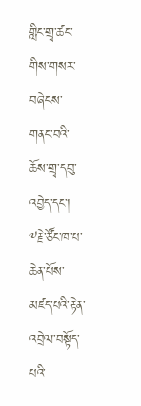གླིང་གྲྭ་ཚང་གིས་གསར་བཞེངས་གནང་བའི་ཆོས་གྲྭ་དབུ་འབྱེད་དང་། ༸རྗེ་ཙོང་ཁ་པ་ཆེན་པོས་མཛད་པའི་རྟེན་འབྲེལ་བསྟོད་པའི་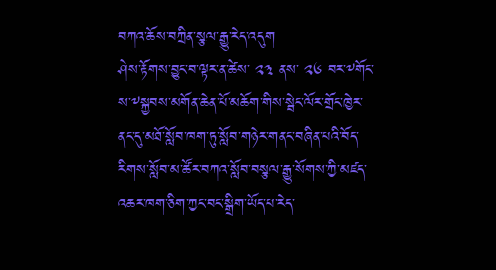བཀའ་ཆོས་བཀྲིན་སྩལ་རྒྱུ་རེད་འདུག
ཤེས་རྟོགས་བྱུང་བ་ལྟར་ན་ཚེས་ ༢༣ ནས་ ༢༦ བར་༸གོང་ས་༸སྐྱབས་མགོན་ཆེན་པོ་མཆོག་གིས་སྦེང་ལོར་གྲོང་ཁྱེར་ནང་དུ་མཐོ་སློབ་ཁག་ཏུ་སློབ་གཉེར་གནང་བཞིན་པའི་བོད་རིགས་སློབ་མ་ཚོར་བཀའ་སློབ་བསྩལ་རྒྱུ་སོགས་ཀྱི་མཛད་འཆར་ཁག་ཅིག་ཀྱང་བང་སྒྲིག་ཡོད་པ་རེད་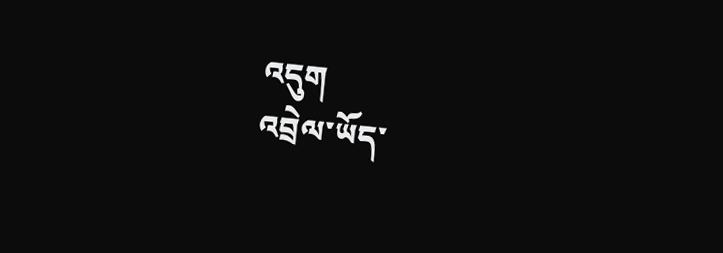འདུག
འབྲེལ་ཡོད་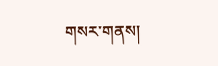གསར་གནས།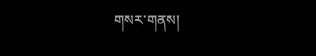གསར་གནས།